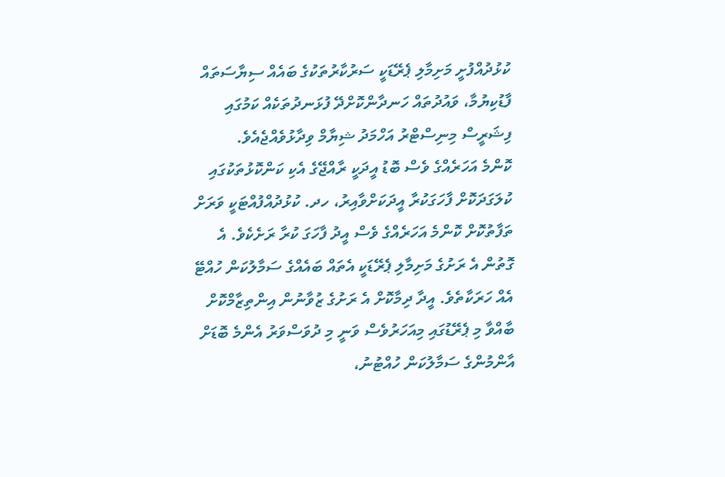ކުޅުދުއްފުށީ މަށިމާލި ޕެރޭޑަކީ ސަރުކާރުތަކުގެ ބައެއް ސިޔާސަތައް ފާޑުކިޔުމާ، ވައުދުތައް ހަނދާންކޮށްދޭ ފުޅަނދުތަކެއް ކަމުގައި ފިޝަރީސް މިނިސްޓްރު އަހްމަދު ޝިޔާމް ވިދާޅުވެއްޖެއެވެ.
ކޮންމެ އަހަރެއްގެ ވެސް ބޮޑު އީދަކީ ރާއްޖޭގެ އެކި ކަންކޮޅުތަކުގައި ކުލަގަދަކޮށް ފާހަގަކުރާ އީދަކަށްވާއިރު، ހދ. ކުޅުދުއްފުއްޓަކީ ވަރަށް ތަފާތުކޮށް ކޮންމެ އަހަރެއްގެ ވެސް އީދު ފާހަގަ ކުރާ ރަށެކެވެ. އެ ގޮތުން އެ ރަށުގެ މަށިމާލި ޕެރޭޑަކީ އެތައް ބައެއްގެ ސަމާލުކަން ހުއްޓޭ އެއް ހަރަކާތެވެ. އީދާ ދިމާކޮށް އެ ރަށުގެ ޒުވާނުން އިންތިޒާމްކޮށް ބާއްވާ މި ޕެރޭޑުގައި މިއަހަރުވެސް ވަނީ މި ދުވަސްވަރު އެންމެ ބޮޑަށް އާންމުންގެ ސަމާލުކަން ހުއްޓުނު،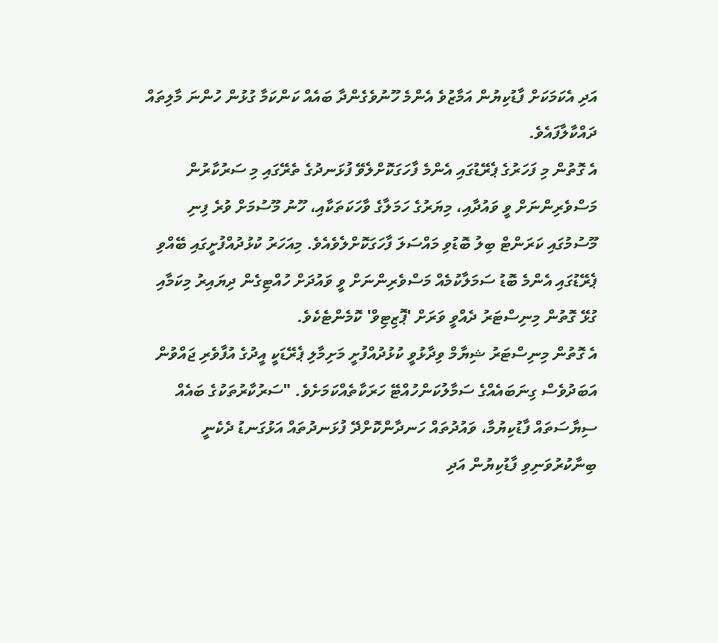އަދި އެކަމަކަށް ފާޑުކިޔުން އަމާޒުވެ އެންމެ ހޫނުވެގެންދާ ބައެއް ކަންކަމާ ގުޅުން ހުންނަ މާލިތައް ދައްކާލާފައެވެ.
އެ ގޮތުން މި ފަހަރުގެ ޕެރޭޑުގައި އެންމެ ފާހަގަކޮށްލެވޭ ފުޅަނދުގެ ތެރޭގައި މި ސަރުކާރުން މަސްވެރިންނަށް ވީ ވައުދާއި، މިޔަރުގެ ހަމަލާގެ ވާހަކަތަކާއި، ހޫނު މޫސުމަށް ވުރެ ފިނި މޫސުމުގައި ކަރަންޓް ބިލު ބޮޑުވި މައްސަލަ ފާހަގަކޮށްލެވެއެވެ. މިއަހަރު ކުޅުދުއްފުށީގައި ބޭއްވި ޕެރޭޑުގައި އެންމެ ބޮޑު ސަމަލާކުމެއް މަސްވެރިންނަށް ވީ ވައުދަށް ހުއްޓިގެން ދިޔައިރު މިކަމާއި ގުޅޭ ގޮތުން މިނިސްޓަރު ދެއްވީ ވަރަށް 'ޕޮޒިޓިވް' ކޮމެންޓެކެވެ.
އެ ގޮތުން މިނިސްޓަރު ޝިޔާމް ވިދާޅުވީ ކުޅުދުއްފުށީ މަށިމާލި ޕެރޭޑަކީ އީދުގެ އުފާވެރި ޖައްވުން އަބަދުވެސް ގިނަބައެއްގެ ސަމާލުކަންހުއްޓޭ ހަރަކާތެއްކަމަށެވެ. "ސަރުކާރުތަކުގެ ބައެއް ސިޔާސަތައް ފާޑުކިޔުމާ، ވައުދުތައް ހަނދާންކޮށްދޭ ފުޅަނދުތައް އަޅުގަނޑު ދެކެނީ ބިނާކުރުވަނިވި ފާޑުކިޔުން އަދި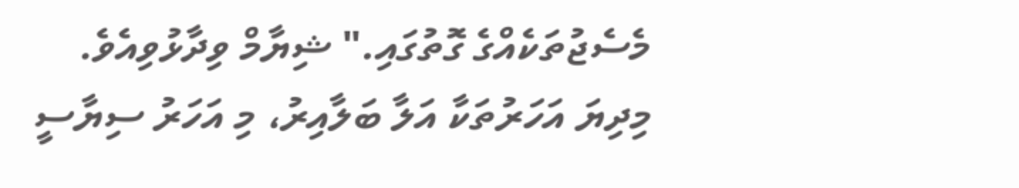މެސެޖުތަކެއްގެ ގޮތުގައި." ޝިޔާމް ވިދާޅުވިއެވެ.
މިދިޔަ އަހަރުތަކާ އަލާ ބަލާއިރު، މި އަހަރު ސިޔާސީ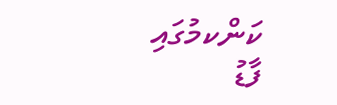ކަންކމުގައި ފާޑު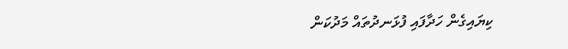ކިޔައިގެން ހަދާފައި ފުޅަނދުތައް މަދުކަން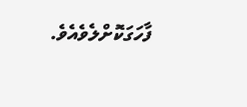ފާހަގަކޮށްލެވެއެވެ.